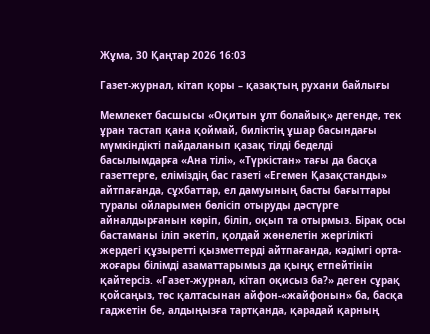Жұма, 30 Қаңтар 2026 16:03

Газет-журнал, кітап қоры – қазақтың рухани байлығы

Мемлекет басшысы «Оқитын ұлт болайық» дегенде, тек ұран тастап қана қоймай, биліктің ұшар басындағы мүмкіндікті пайдаланып қазақ тілді беделді басылымдарға «Ана тілі», «Түркістан» тағы да басқа газеттерге, еліміздің бас газеті «Егемен Қазақстанды» айтпағанда, сұхбаттар, ел дамуының басты бағыттары туралы ойларымен бөлісіп отыруды дәстүрге айналдырғанын көріп, біліп, оқып та отырмыз. Бірақ осы бастаманы іліп әкетіп, қолдай жөнелетін жергілікті жердегі құзыретті қызметтерді айтпағанда, кәдімгі орта-жоғары білімді азаматтарымыз да қыңқ етпейтінін қайтерсіз. «Газет-журнал, кітап оқисыз ба?» деген сұрақ қойсаңыз, төс қалтасынан айфон-«жайфонын» ба, басқа гаджетін бе, алдыңызға тартқанда, қарадай қарның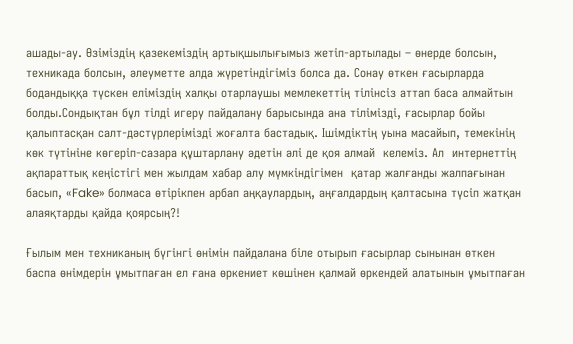ашады-ау. Өзіміздің қазекеміздің артықшылығымыз жетіп-артылады – өнерде болсын, техникада болсын, әлеуметте алда жүретіндігіміз болса да. Сонау өткен ғасырларда бодандыққа түскен еліміздің халқы отарлаушы мемлекеттің тілінсіз аттап баса алмайтын болды.Сондықтан бұл тілді игеру пайдалану барысында ана тілімізді, ғасырлар бойы қалыптасқан салт-дәстүрлерімізді жоғалта бастадық. Ішімдіктің уына масайып, темекінің көк түтініне көгеріп-сазара құштарлану әдетін әлі де қоя алмай  келеміз. Ал  интернеттің ақпараттық кеңістігі мен жылдам хабар алу мүмкіндігімен  қатар жалғанды жалпағынан басып, «Fake» болмаса өтірікпен арбап аңқаулардың, аңғалдардың қалтасына түсіп жатқан алаяқтарды қайда қоярсың?!

Ғылым мен техниканың бүгінгі өнімін пайдалана біле отырып ғасырлар сынынан өткен баспа өнімдерін ұмытпаған ел ғана өркениет көшінен қалмай өркендей алатынын ұмытпаған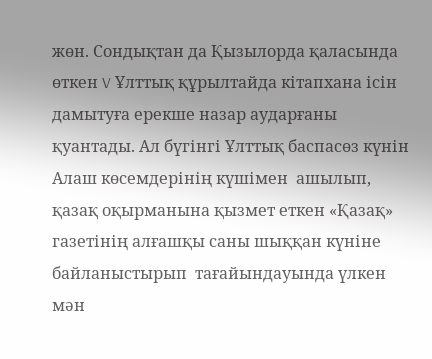жөн. Сондықтан да Қызылорда қаласында өткен V Ұлттық құрылтайда кітапхана ісін дамытуға ерекше назар аударғаны қуантады. Ал бүгінгі Ұлттық баспасөз күнін Алаш көсемдерінің күшімен  ашылып, қазақ оқырманына қызмет еткен «Қазақ» газетінің алғашқы саны шыққан күніне байланыстырып  тағайындауында үлкен мән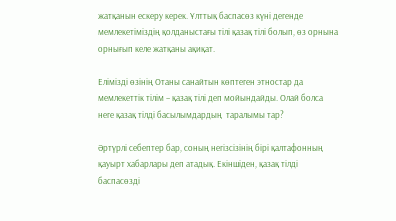жатқанын ескеру керек. Ұлттық баспасөз күні дегенде мемлекетіміздің қолданыстағы тілі қазақ тілі болып, өз орнына орнығып келе жатқаны ақиқат.

Елімізді өзінің Отаны санайтын көптеген этностар да мемлекеттік тілім – қазақ тілі деп мойындайды. Олай болса неге қазақ тілді басылымдардың  таралымы тар?

Әртүрлі себептер бар, соның негізсізінің бірі қалтафонның қауырт хабарлары деп атадық. Екіншіден, қазақ тілді баспасөзді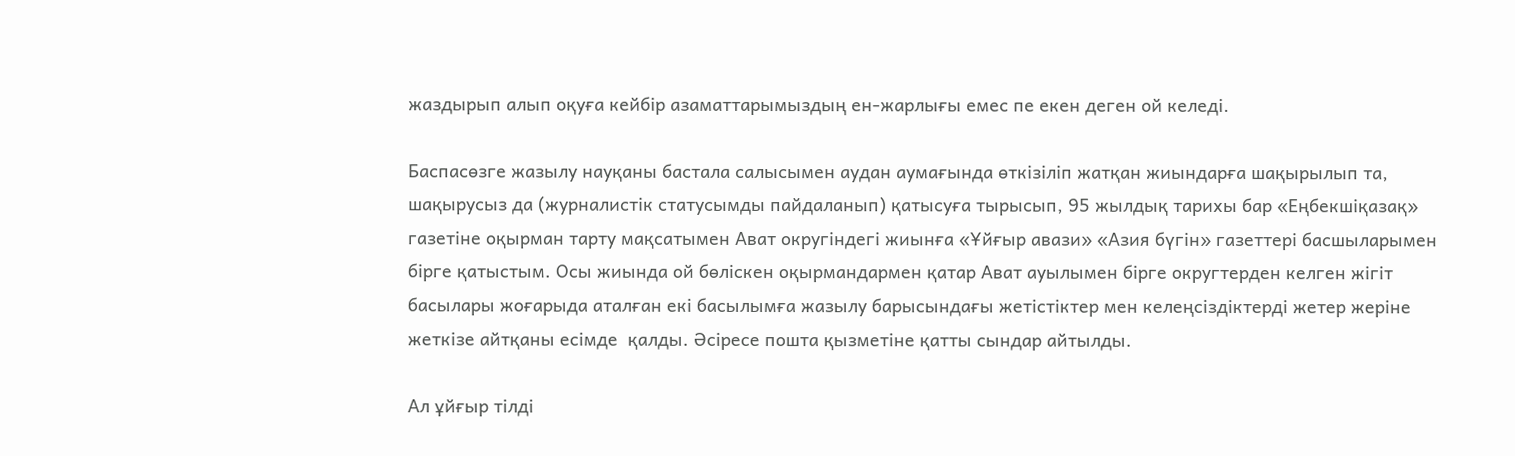жаздырып алып оқуға кейбір азаматтарымыздың ен-жарлығы емес пе екен деген ой келеді.

Баспасөзге жазылу науқаны бастала салысымен аудан аумағында өткізіліп жатқан жиындарға шақырылып та, шақырусыз да (журналистік статусымды пайдаланып) қатысуға тырысып, 95 жылдық тарихы бар «Еңбекшіқазақ» газетіне оқырман тарту мақсатымен Ават округіндегі жиынға «Ұйғыр авази» «Азия бүгін» газеттері басшыларымен бірге қатыстым. Осы жиында ой бөліскен оқырмандармен қатар Ават ауылымен бірге округтерден келген жігіт басылары жоғарыда аталған екі басылымға жазылу барысындағы жетістіктер мен келеңсіздіктерді жетер жеріне жеткізе айтқаны есімде  қалды. Әсіресе пошта қызметіне қатты сындар айтылды.

Ал ұйғыр тілді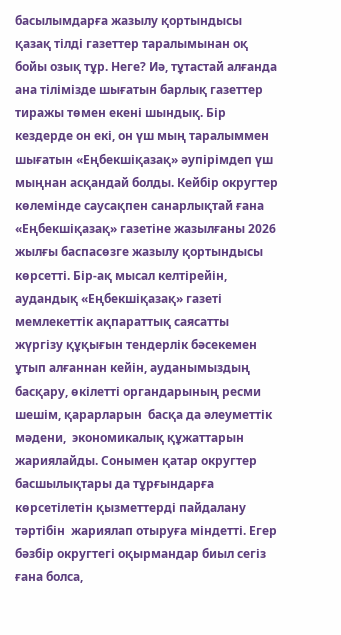басылымдарға жазылу қортындысы қазақ тілді газеттер таралымынан оқ бойы озық тұр. Неге? Иә, тұтастай алғанда ана тілімізде шығатын барлық газеттер тиражы төмен екені шындық. Бір кездерде он екі, он үш мың таралыммен шығатын «Еңбекшіқазақ» әупірімдеп үш мыңнан асқандай болды. Кейбір округтер көлемінде саусақпен санарлықтай ғана «Еңбекшіқазақ» газетіне жазылғаны 2026 жылғы баспасөзге жазылу қортындысы  көрсетті. Бір-ақ мысал келтірейін, аудандық «Еңбекшіқазақ» газеті мемлекеттік ақпараттық саясатты жүргізу құқығын тендерлік бәсекемен ұтып алғаннан кейін, ауданымыздың басқару, өкілетті органдарының ресми шешім, қарарларын  басқа да әлеуметтік  мәдени,  экономикалық құжаттарын жариялайды. Сонымен қатар округтер басшылықтары да тұрғындарға көрсетілетін қызметтерді пайдалану тәртібін  жариялап отыруға міндетті. Егер бәзбір округтегі оқырмандар биыл сегіз ғана болса,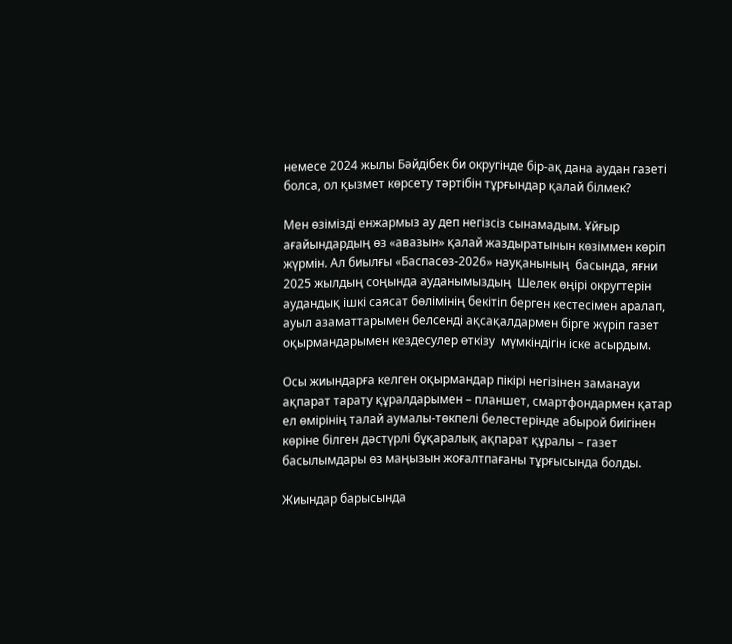немесе 2024 жылы Бәйдібек би округінде бір-ақ дана аудан газеті болса, ол қызмет көрсету тәртібін тұрғындар қалай білмек?

Мен өзімізді енжармыз ау деп негізсіз сынамадым. Ұйғыр ағайындардың өз «авазын» қалай жаздыратынын көзіммен көріп жүрмін. Ал биылғы «Баспасөз-2026» науқанының  басында, яғни 2025 жылдың соңында ауданымыздың  Шелек өңірі округтерін аудандық ішкі саясат бөлімінің бекітіп берген кестесімен аралап, ауыл азаматтарымен белсенді ақсақалдармен бірге жүріп газет оқырмандарымен кездесулер өткізу  мүмкіндігін іске асырдым.

Осы жиындарға келген оқырмандар пікірі негізінен заманауи  ақпарат тарату құралдарымен – планшет, смартфондармен қатар ел өмірінің талай аумалы-төкпелі белестерінде абырой биігінен көріне білген дәстүрлі бұқаралық ақпарат құралы – газет басылымдары өз маңызын жоғалтпағаны тұрғысында болды.

Жиындар барысында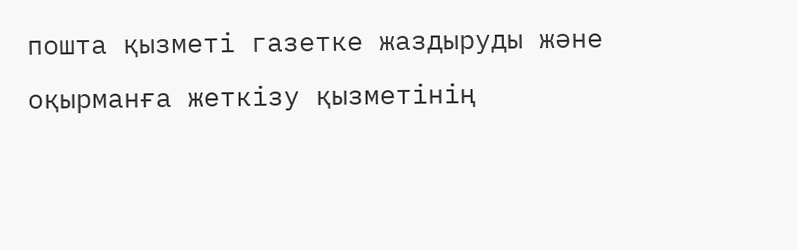пошта қызметі газетке жаздыруды және оқырманға жеткізу қызметінің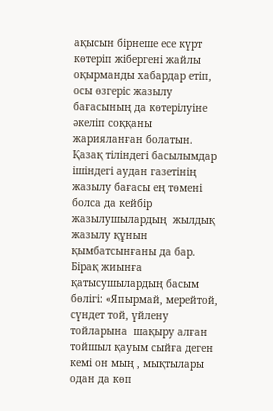ақысын бірнеше есе күрт көтеріп жібергені жайлы оқырманды хабардар етіп, осы өзгеріс жазылу бағасының да көтерілуіне әкеліп соққаны жарияланған болатын. Қазақ тіліндегі басылымдар ішіндегі аудан газетінің жазылу бағасы ең төмені болса да кейбір жазылушылардың  жылдық жазылу құнын қымбатсынғаны да бар. Бірақ жиынға қатысушылардың басым бөлігі: «Япырмай, мерейтой, сүндет той, үйлену тойларына  шақыру алған тойшыл қауым сыйға деген кемі он мың , мықтылары  одан да көп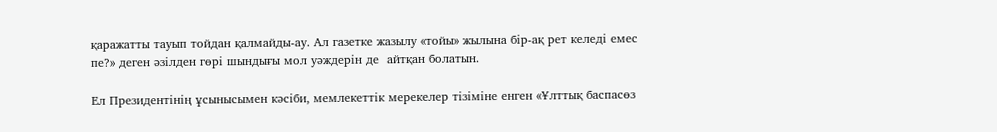қаражатты тауып тойдан қалмайды-ау. Ал газетке жазылу «тойы» жылына бір-ақ рет келеді емес пе?» деген әзілден гөрі шындығы мол уәждерін де  айтқан болатын.

Ел Президентінің ұсынысымен кәсіби, мемлекеттік мерекелер тізіміне енген «Ұлттық баспасөз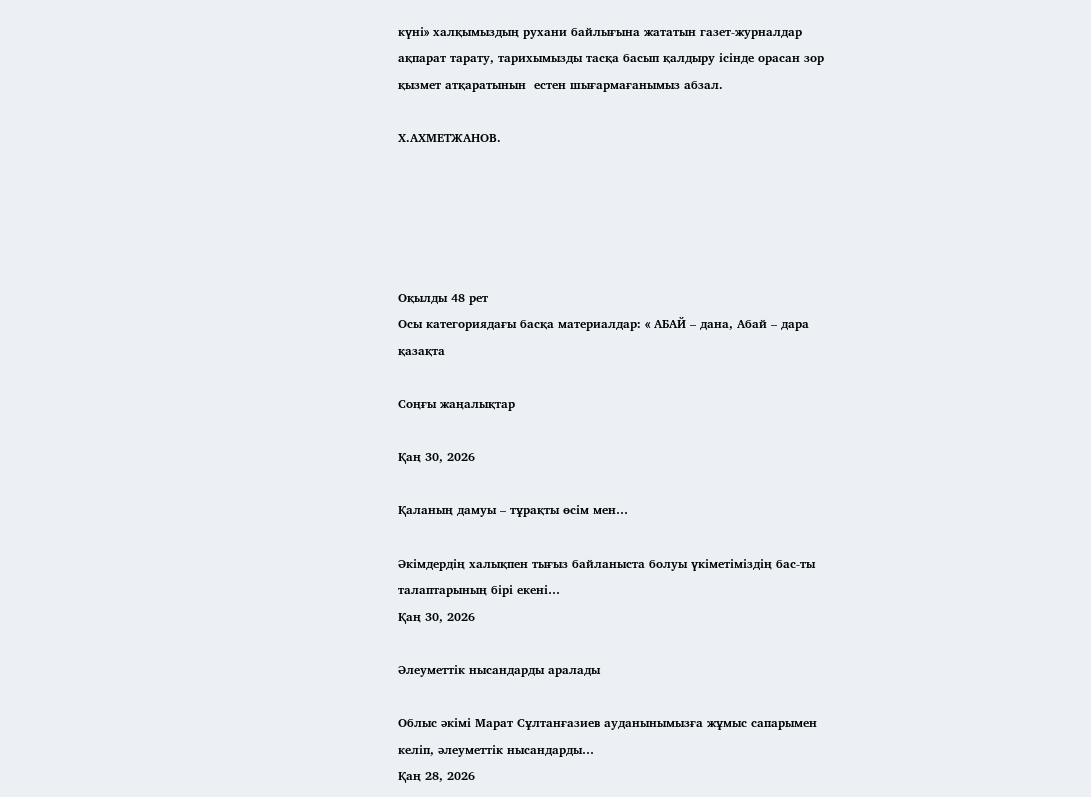күні» халқымыздың рухани байлығына жататын газет-журналдар ақпарат тарату, тарихымызды тасқа басып қалдыру ісінде орасан зор қызмет атқаратынын  естен шығармағанымыз абзал.

Х.АХМЕТЖАНОВ.





Оқылды 48 рет
Осы категориядағы басқа материалдар: « АБАЙ – дана, Абай – дара қазақта

Соңғы жаңалықтар

Қаң 30, 2026

Қаланың дамуы – тұрақты өсім мен…

Әкімдердің халықпен тығыз байланыста болуы үкіметіміздің бас-ты талаптарының бірі екені…
Қаң 30, 2026

Әлеуметтік нысандарды аралады

Облыс әкімі Марат Сұлтанғазиев ауданынымызға жұмыс сапарымен келіп, әлеуметтік нысандарды…
Қаң 28, 2026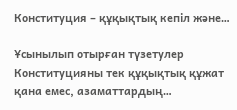Конституция – құқықтық кепіл және…

Ұсынылып отырған түзетулер Конституцияны тек құқықтық құжат қана емес, азаматтардың…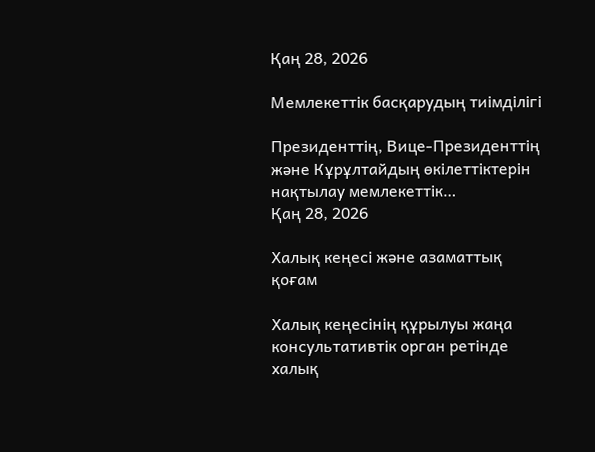Қаң 28, 2026

Мемлекеттік басқарудың тиімділігі

Президенттің, Вице-Президенттің және Кұрұлтайдың өкілеттіктерін нақтылау мемлекеттік…
Қаң 28, 2026

Халық кеңесі және азаматтық қоғам

Халық кеңесінің құрылуы жаңа консультативтік орган ретінде халық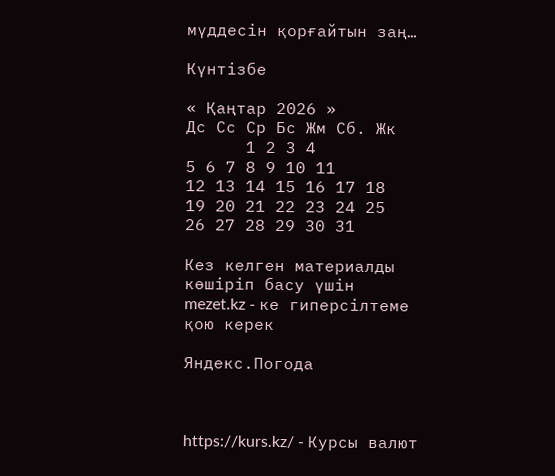мүддесін қорғайтын заң…

Күнтiзбе

« Қаңтар 2026 »
Дс Сс Ср Бс Жм Сб. Жк
      1 2 3 4
5 6 7 8 9 10 11
12 13 14 15 16 17 18
19 20 21 22 23 24 25
26 27 28 29 30 31

Кез келген материалды
көшіріп басу үшін
mezet.kz - ке гиперсілтеме
қою керек

Яндекс.Погода



https://kurs.kz/ - Курсы валют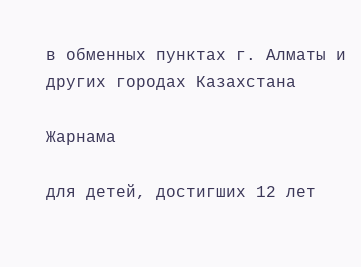в обменных пунктах г. Алматы и других городах Казахстана

Жарнама

для детей, достигших 12 лет